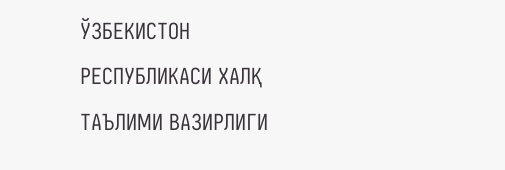ЎЗБЕКИСТОН РЕСПУБЛИКАСИ ХАЛҚ ТАЪЛИМИ ВАЗИРЛИГИ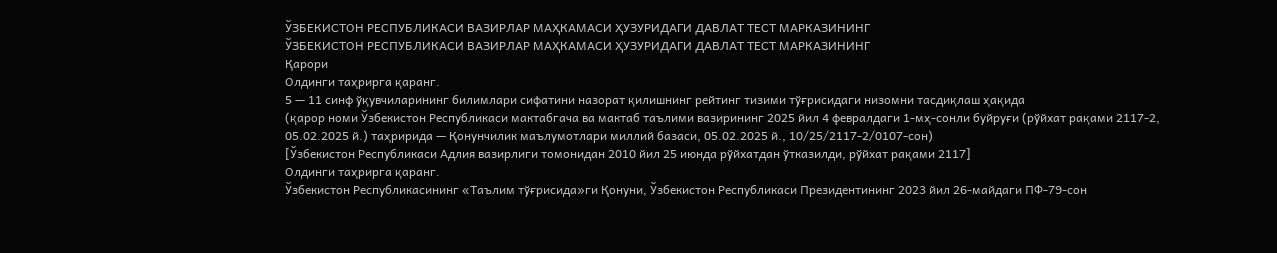ЎЗБЕКИСТОН РЕСПУБЛИКАСИ ВАЗИРЛАР МАҲКАМАСИ ҲУЗУРИДАГИ ДАВЛАТ ТЕСТ МАРКАЗИНИНГ
ЎЗБЕКИСТОН РЕСПУБЛИКАСИ ВАЗИРЛАР МАҲКАМАСИ ҲУЗУРИДАГИ ДАВЛАТ ТЕСТ МАРКАЗИНИНГ
Қарори
Олдинги таҳрирга қаранг.
5 — 11 синф ўқувчиларининг билимлари сифатини назорат қилишнинг рейтинг тизими тўғрисидаги низомни тасдиқлаш ҳақида
(қарор номи Ўзбекистон Республикаси мактабгача ва мактаб таълими вазирининг 2025 йил 4 февралдаги 1-мҳ-сонли буйруғи (рўйхат рақами 2117-2, 05.02.2025 й.) таҳририда — Қонунчилик маълумотлари миллий базаси, 05.02.2025 й., 10/25/2117-2/0107-сон)
[Ўзбекистон Республикаси Адлия вазирлиги томонидан 2010 йил 25 июнда рўйхатдан ўтказилди, рўйхат рақами 2117]
Олдинги таҳрирга қаранг.
Ўзбекистон Республикасининг «Таълим тўғрисида»ги Қонуни, Ўзбекистон Республикаси Президентининг 2023 йил 26-майдаги ПФ-79-сон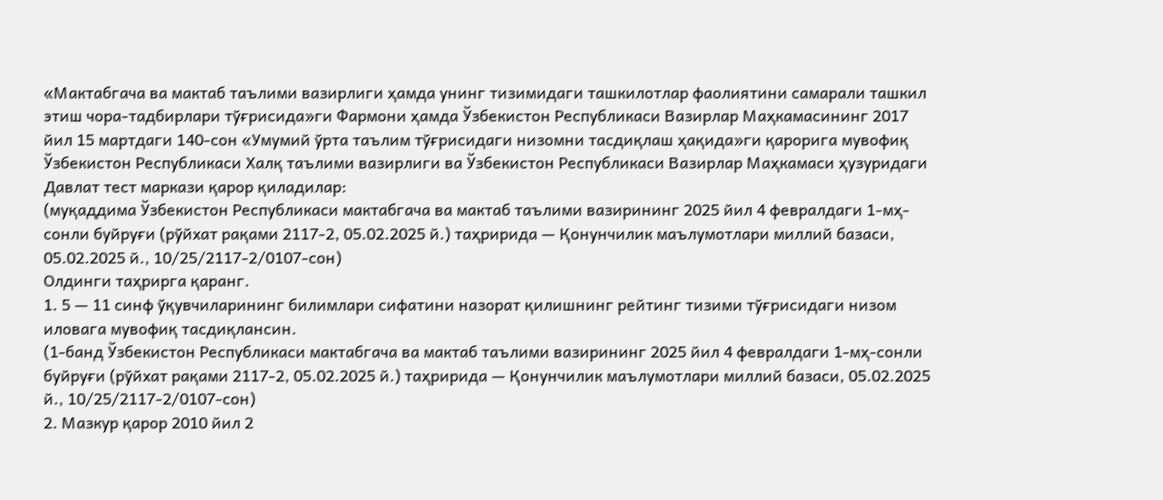«Мактабгача ва мактаб таълими вазирлиги ҳамда унинг тизимидаги ташкилотлар фаолиятини самарали ташкил этиш чора-тадбирлари тўғрисида»ги Фармони ҳамда Ўзбекистон Республикаси Вазирлар Маҳкамасининг 2017 йил 15 мартдаги 140-сон «Умумий ўрта таълим тўғрисидаги низомни тасдиқлаш ҳақида»ги қарорига мувофиқ Ўзбекистон Республикаси Халқ таълими вазирлиги ва Ўзбекистон Республикаси Вазирлар Маҳкамаси ҳузуридаги Давлат тест маркази қарор қиладилар:
(муқаддима Ўзбекистон Республикаси мактабгача ва мактаб таълими вазирининг 2025 йил 4 февралдаги 1-мҳ-сонли буйруғи (рўйхат рақами 2117-2, 05.02.2025 й.) таҳририда — Қонунчилик маълумотлари миллий базаси, 05.02.2025 й., 10/25/2117-2/0107-сон)
Олдинги таҳрирга қаранг.
1. 5 — 11 синф ўқувчиларининг билимлари сифатини назорат қилишнинг рейтинг тизими тўғрисидаги низом иловага мувофиқ тасдиқлансин.
(1-банд Ўзбекистон Республикаси мактабгача ва мактаб таълими вазирининг 2025 йил 4 февралдаги 1-мҳ-сонли буйруғи (рўйхат рақами 2117-2, 05.02.2025 й.) таҳририда — Қонунчилик маълумотлари миллий базаси, 05.02.2025 й., 10/25/2117-2/0107-сон)
2. Мазкур қарор 2010 йил 2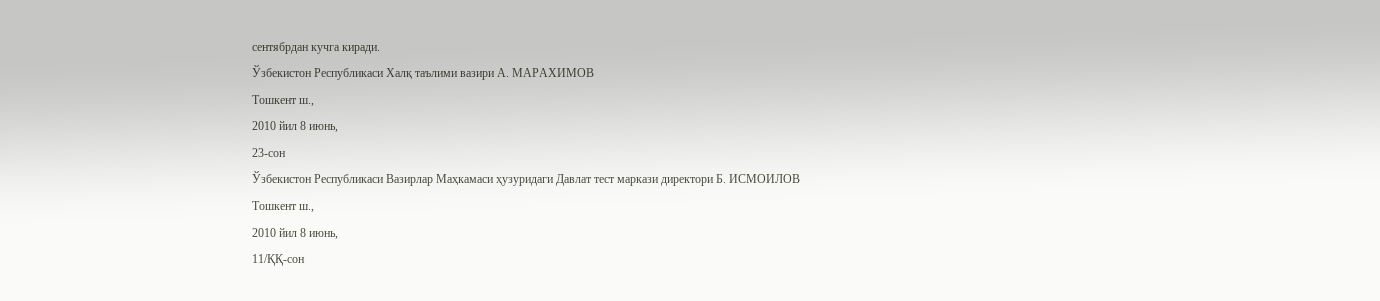сентябрдан кучга киради.
Ўзбекистон Республикаси Халқ таълими вазири А. МАРАХИМОВ
Тошкент ш.,
2010 йил 8 июнь,
23-сон
Ўзбекистон Республикаси Вазирлар Маҳкамаси ҳузуридаги Давлат тест маркази директори Б. ИСМОИЛОВ
Тошкент ш.,
2010 йил 8 июнь,
11/ҚҚ-сон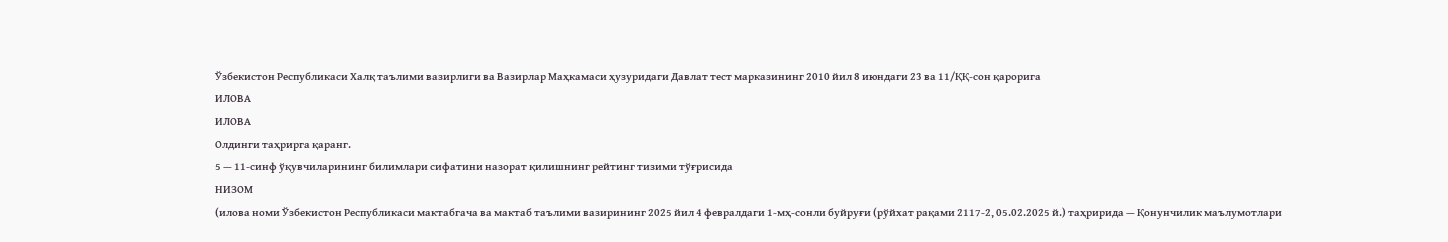Ўзбекистон Республикаси Халқ таълими вазирлиги ва Вазирлар Маҳкамаси ҳузуридаги Давлат тест марказининг 2010 йил 8 июндаги 23 ва 11/ҚҚ-сон қарорига
ИЛОВА
ИЛОВА
Олдинги таҳрирга қаранг.
5 — 11-синф ўқувчиларининг билимлари сифатини назорат қилишнинг рейтинг тизими тўғрисида
НИЗОМ
(илова номи Ўзбекистон Республикаси мактабгача ва мактаб таълими вазирининг 2025 йил 4 февралдаги 1-мҳ-сонли буйруғи (рўйхат рақами 2117-2, 05.02.2025 й.) таҳририда — Қонунчилик маълумотлари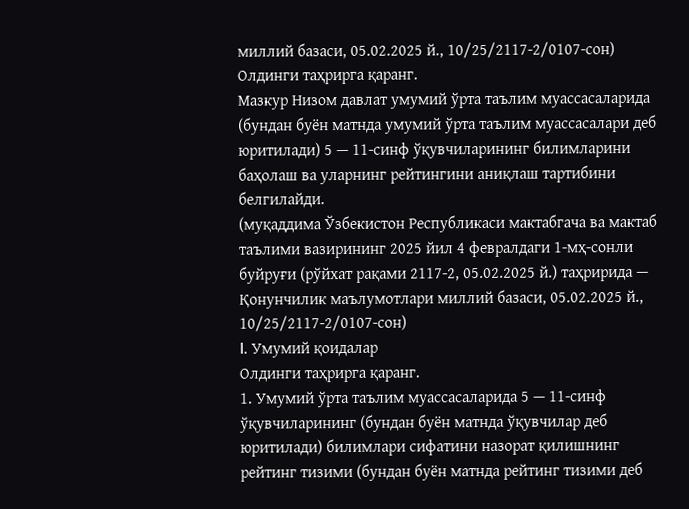миллий базаси, 05.02.2025 й., 10/25/2117-2/0107-сон)
Олдинги таҳрирга қаранг.
Мазкур Низом давлат умумий ўрта таълим муассасаларида (бундан буён матнда умумий ўрта таълим муассасалари деб юритилади) 5 — 11-синф ўқувчиларининг билимларини баҳолаш ва уларнинг рейтингини аниқлаш тартибини белгилайди.
(муқаддима Ўзбекистон Республикаси мактабгача ва мактаб таълими вазирининг 2025 йил 4 февралдаги 1-мҳ-сонли буйруғи (рўйхат рақами 2117-2, 05.02.2025 й.) таҳририда — Қонунчилик маълумотлари миллий базаси, 05.02.2025 й., 10/25/2117-2/0107-сон)
I. Умумий қоидалар
Олдинги таҳрирга қаранг.
1. Умумий ўрта таълим муассасаларида 5 — 11-синф ўқувчиларининг (бундан буён матнда ўқувчилар деб юритилади) билимлари сифатини назорат қилишнинг рейтинг тизими (бундан буён матнда рейтинг тизими деб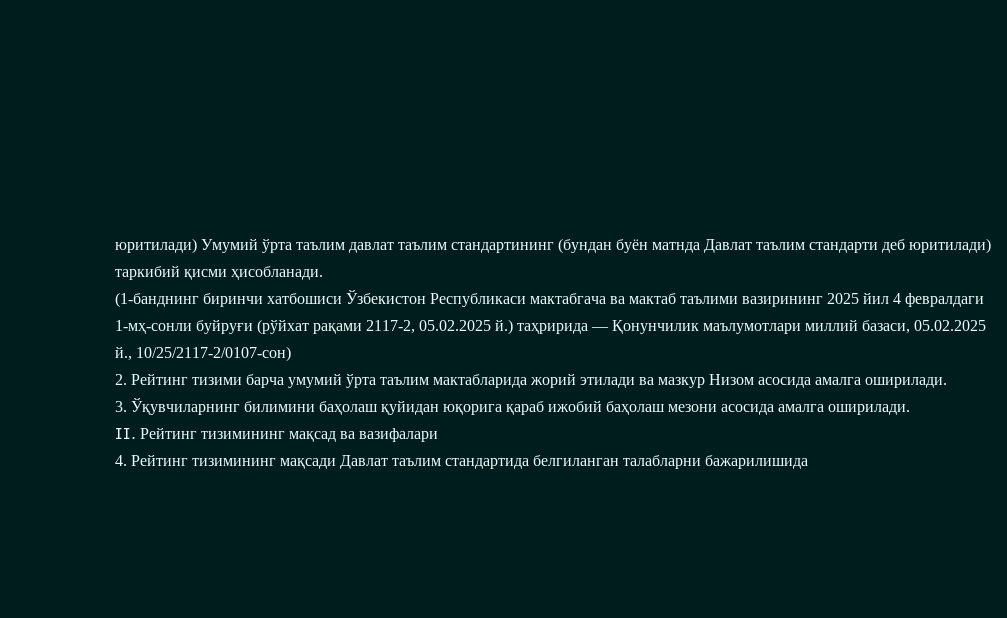юритилади) Умумий ўрта таълим давлат таълим стандартининг (бундан буён матнда Давлат таълим стандарти деб юритилади) таркибий қисми ҳисобланади.
(1-банднинг биринчи хатбошиси Ўзбекистон Республикаси мактабгача ва мактаб таълими вазирининг 2025 йил 4 февралдаги 1-мҳ-сонли буйруғи (рўйхат рақами 2117-2, 05.02.2025 й.) таҳририда — Қонунчилик маълумотлари миллий базаси, 05.02.2025 й., 10/25/2117-2/0107-сон)
2. Рейтинг тизими барча умумий ўрта таълим мактабларида жорий этилади ва мазкур Низом асосида амалга оширилади.
3. Ўқувчиларнинг билимини баҳолаш қуйидан юқорига қараб ижобий баҳолаш мезони асосида амалга оширилади.
II. Рейтинг тизимининг мақсад ва вазифалари
4. Рейтинг тизимининг мақсади Давлат таълим стандартида белгиланган талабларни бажарилишида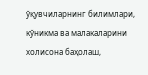ўқувчиларнинг билимлари, кўникма ва малакаларини холисона баҳолаш,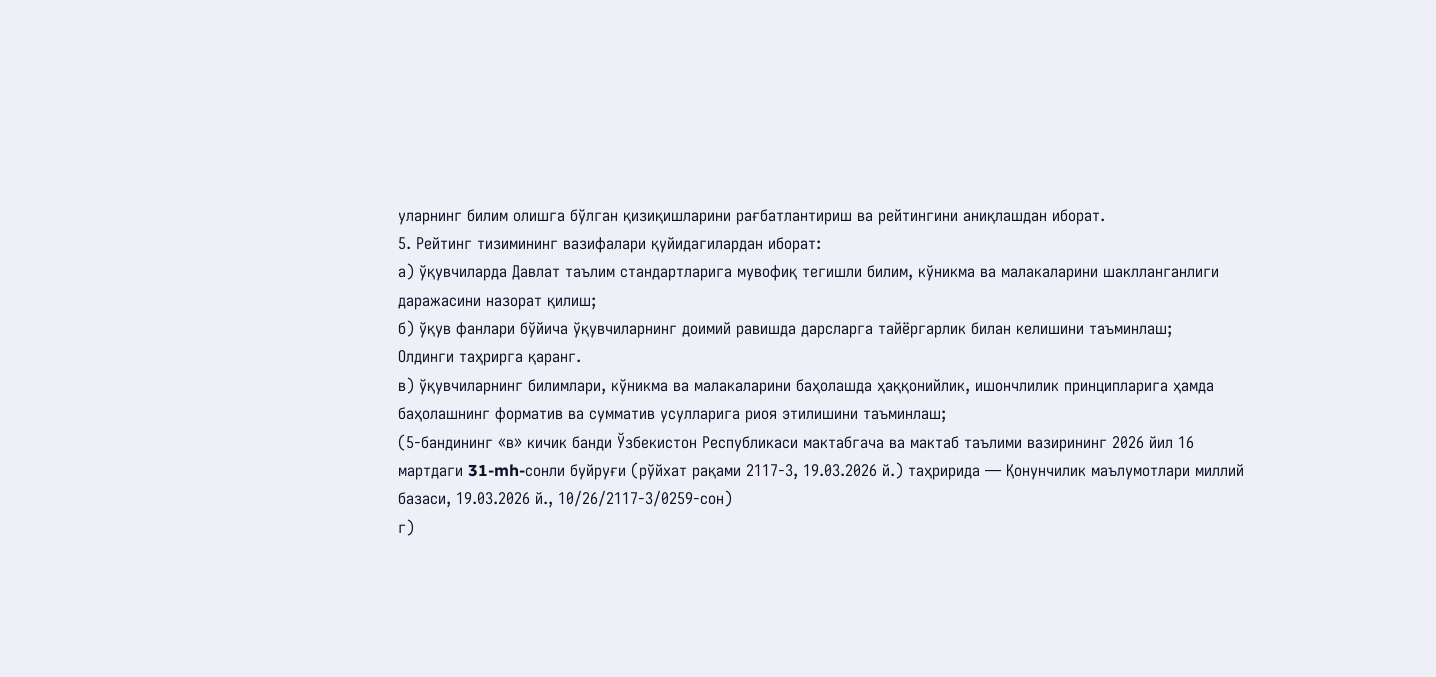уларнинг билим олишга бўлган қизиқишларини рағбатлантириш ва рейтингини аниқлашдан иборат.
5. Рейтинг тизимининг вазифалари қуйидагилардан иборат:
а) ўқувчиларда Давлат таълим стандартларига мувофиқ тегишли билим, кўникма ва малакаларини шаклланганлиги даражасини назорат қилиш;
б) ўқув фанлари бўйича ўқувчиларнинг доимий равишда дарсларга тайёргарлик билан келишини таъминлаш;
Олдинги таҳрирга қаранг.
в) ўқувчиларнинг билимлари, кўникма ва малакаларини баҳолашда ҳаққонийлик, ишончлилик принципларига ҳамда баҳолашнинг форматив ва сумматив усулларига риоя этилишини таъминлаш;
(5-бандининг «в» кичик банди Ўзбекистон Республикаси мактабгача ва мактаб таълими вазирининг 2026 йил 16 мартдаги 31-mh-сонли буйруғи (рўйхат рақами 2117-3, 19.03.2026 й.) таҳририда — Қонунчилик маълумотлари миллий базаси, 19.03.2026 й., 10/26/2117-3/0259-сон)
г)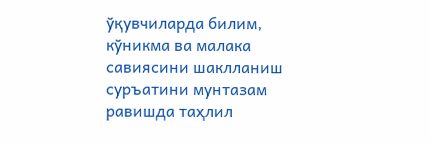ўқувчиларда билим, кўникма ва малака савиясини шаклланиш суръатини мунтазам равишда таҳлил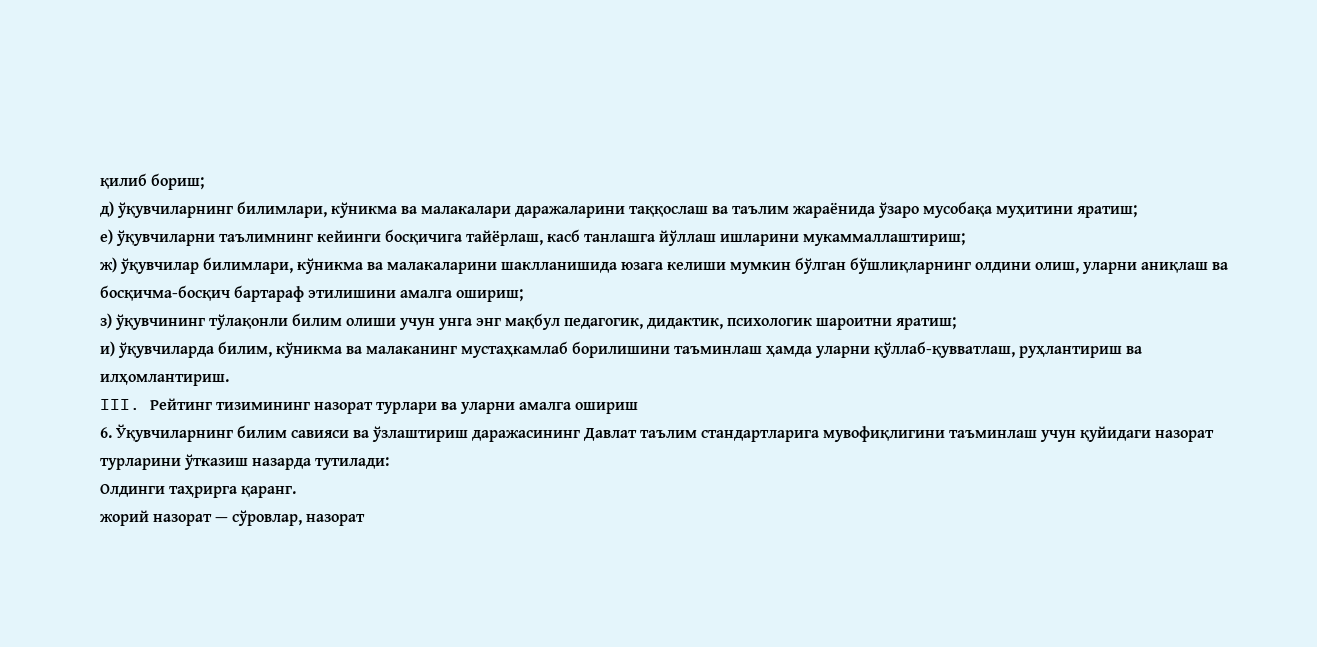қилиб бориш;
д) ўқувчиларнинг билимлари, кўникма ва малакалари даражаларини таққослаш ва таълим жараёнида ўзаро мусобақа муҳитини яратиш;
е) ўқувчиларни таълимнинг кейинги босқичига тайёрлаш, касб танлашга йўллаш ишларини мукаммаллаштириш;
ж) ўқувчилар билимлари, кўникма ва малакаларини шаклланишида юзага келиши мумкин бўлган бўшлиқларнинг олдини олиш, уларни аниқлаш ва босқичма-босқич бартараф этилишини амалга ошириш;
з) ўқувчининг тўлақонли билим олиши учун унга энг мақбул педагогик, дидактик, психологик шароитни яратиш;
и) ўқувчиларда билим, кўникма ва малаканинг мустаҳкамлаб борилишини таъминлаш ҳамда уларни қўллаб-қувватлаш, руҳлантириш ва илҳомлантириш.
III. Рейтинг тизимининг назорат турлари ва уларни амалга ошириш
6. Ўқувчиларнинг билим савияси ва ўзлаштириш даражасининг Давлат таълим стандартларига мувофиқлигини таъминлаш учун қуйидаги назорат турларини ўтказиш назарда тутилади:
Олдинги таҳрирга қаранг.
жорий назорат — сўровлар, назорат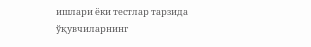ишлари ёки тестлар тарзида ўқувчиларнинг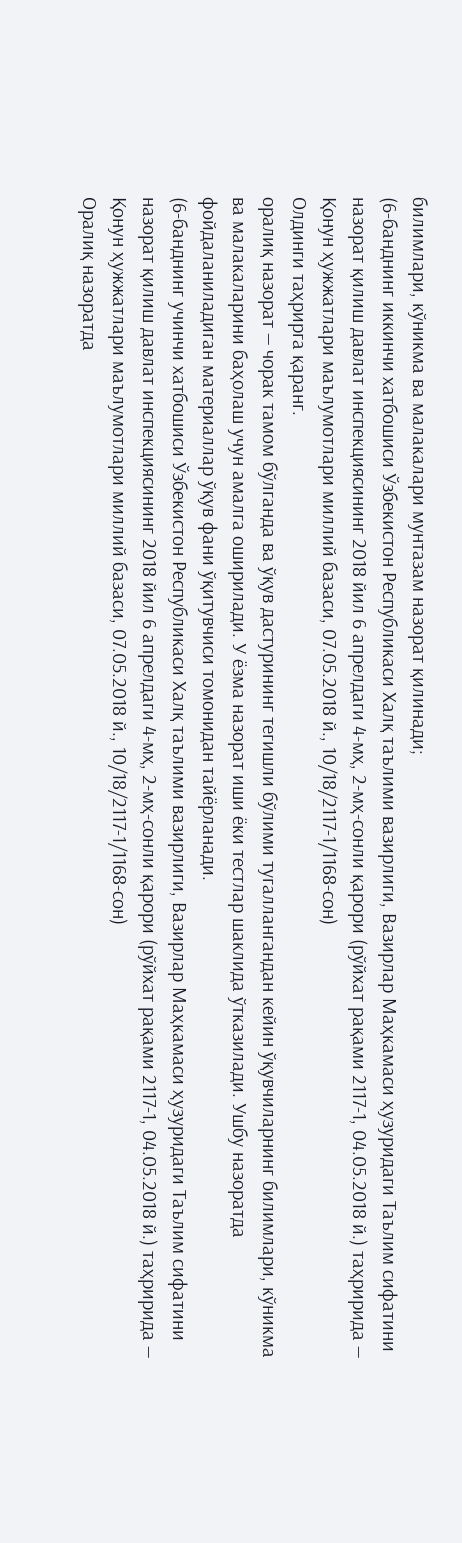билимлари, кўникма ва малакалари мунтазам назорат қилинади;
(6-банднинг иккинчи хатбошиси Ўзбекистон Республикаси Халқ таълими вазирлиги, Вазирлар Маҳкамаси ҳузуридаги Таълим сифатини назорат қилиш давлат инспекциясининг 2018 йил 6 апрелдаги 4-мҳ, 2-мҳ-сонли қарори (рўйхат рақами 2117-1, 04.05.2018 й.) таҳририда — Қонун ҳужжатлари маълумотлари миллий базаси, 07.05.2018 й., 10/18/2117-1/1168-сон)
Олдинги таҳрирга қаранг.
оралиқ назорат — чорак тамом бўлганда ва ўқув дастурининг тегишли бўлими тугаллангандан кейин ўқувчиларнинг билимлари, кўникма ва малакаларини баҳолаш учун амалга оширилади. У ёзма назорат иши ёки тестлар шаклида ўтказилади. Ушбу назоратда фойдаланиладиган материаллар ўқув фани ўқитувчиси томонидан тайёрланади.
(6-банднинг учинчи хатбошиси Ўзбекистон Республикаси Халқ таълими вазирлиги, Вазирлар Маҳкамаси ҳузуридаги Таълим сифатини назорат қилиш давлат инспекциясининг 2018 йил 6 апрелдаги 4-мҳ, 2-мҳ-сонли қарори (рўйхат рақами 2117-1, 04.05.2018 й.) таҳририда — Қонун ҳужжатлари маълумотлари миллий базаси, 07.05.2018 й., 10/18/2117-1/1168-сон)
Оралиқ назоратда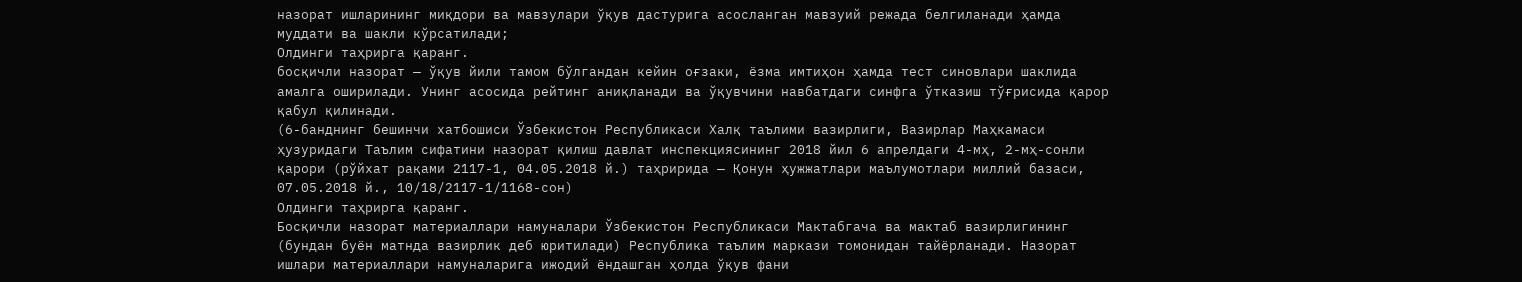назорат ишларининг миқдори ва мавзулари ўқув дастурига асосланган мавзуий режада белгиланади ҳамда муддати ва шакли кўрсатилади;
Олдинги таҳрирга қаранг.
босқичли назорат — ўқув йили тамом бўлгандан кейин оғзаки, ёзма имтиҳон ҳамда тест синовлари шаклида амалга оширилади. Унинг асосида рейтинг аниқланади ва ўқувчини навбатдаги синфга ўтказиш тўғрисида қарор қабул қилинади.
(6-банднинг бешинчи хатбошиси Ўзбекистон Республикаси Халқ таълими вазирлиги, Вазирлар Маҳкамаси ҳузуридаги Таълим сифатини назорат қилиш давлат инспекциясининг 2018 йил 6 апрелдаги 4-мҳ, 2-мҳ-сонли қарори (рўйхат рақами 2117-1, 04.05.2018 й.) таҳририда — Қонун ҳужжатлари маълумотлари миллий базаси, 07.05.2018 й., 10/18/2117-1/1168-сон)
Олдинги таҳрирга қаранг.
Босқичли назорат материаллари намуналари Ўзбекистон Республикаси Мактабгача ва мактаб вазирлигининг (бундан буён матнда вазирлик деб юритилади) Республика таълим маркази томонидан тайёрланади. Назорат ишлари материаллари намуналарига ижодий ёндашган ҳолда ўқув фани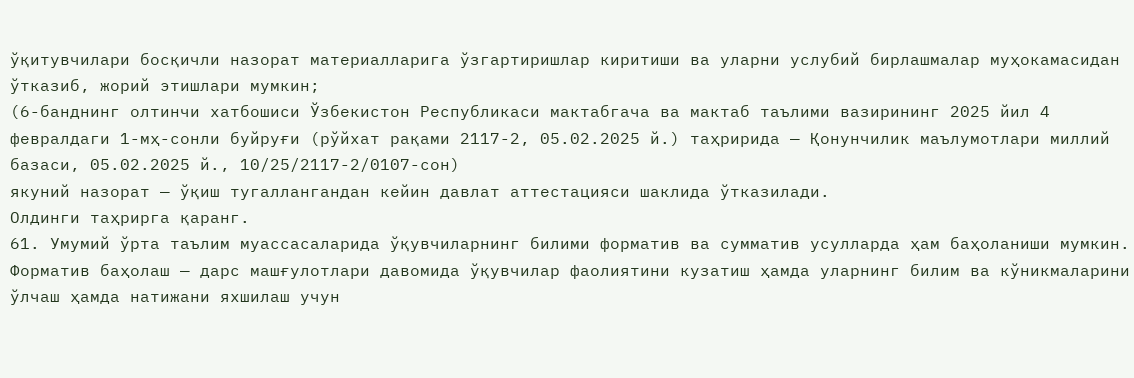ўқитувчилари босқичли назорат материалларига ўзгартиришлар киритиши ва уларни услубий бирлашмалар муҳокамасидан ўтказиб, жорий этишлари мумкин;
(6-банднинг олтинчи хатбошиси Ўзбекистон Республикаси мактабгача ва мактаб таълими вазирининг 2025 йил 4 февралдаги 1-мҳ-сонли буйруғи (рўйхат рақами 2117-2, 05.02.2025 й.) таҳририда — Қонунчилик маълумотлари миллий базаси, 05.02.2025 й., 10/25/2117-2/0107-сон)
якуний назорат — ўқиш тугаллангандан кейин давлат аттестацияси шаклида ўтказилади.
Олдинги таҳрирга қаранг.
61. Умумий ўрта таълим муассасаларида ўқувчиларнинг билими форматив ва сумматив усулларда ҳам баҳоланиши мумкин.
Форматив баҳолаш — дарс машғулотлари давомида ўқувчилар фаолиятини кузатиш ҳамда уларнинг билим ва кўникмаларини ўлчаш ҳамда натижани яхшилаш учун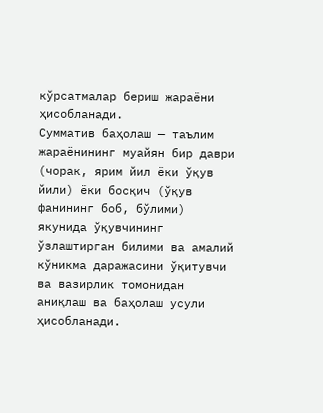кўрсатмалар бериш жараёни ҳисобланади.
Сумматив баҳолаш — таълим жараёнининг муайян бир даври (чорак, ярим йил ёки ўқув йили) ёки босқич (ўқув фанининг боб, бўлими) якунида ўқувчининг ўзлаштирган билими ва амалий кўникма даражасини ўқитувчи ва вазирлик томонидан аниқлаш ва баҳолаш усули ҳисобланади.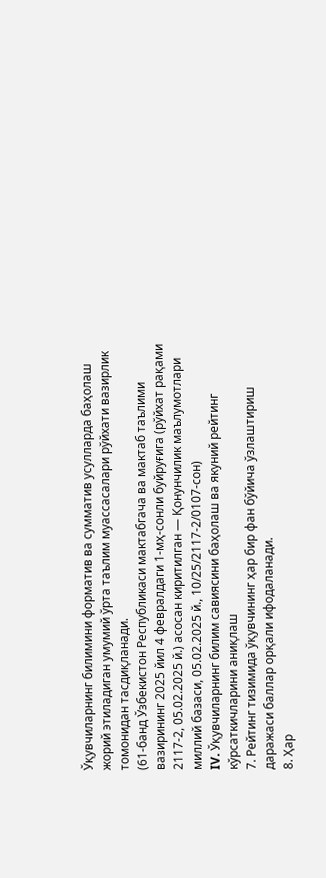Ўқувчиларнинг билимини форматив ва сумматив усулларда баҳолаш жорий этиладиган умумий ўрта таълим муассасалари рўйхати вазирлик томонидан тасдиқланади.
(61-банд Ўзбекистон Республикаси мактабгача ва мактаб таълими вазирининг 2025 йил 4 февралдаги 1-мҳ-сонли буйруғига (рўйхат рақами 2117-2, 05.02.2025 й.) асосан киритилган — Қонунчилик маълумотлари миллий базаси, 05.02.2025 й., 10/25/2117-2/0107-сон)
IV. Ўқувчиларнинг билим савиясини баҳолаш ва якуний рейтинг кўрсаткичларини аниқлаш
7. Рейтинг тизимида ўқувчининг ҳар бир фан бўйича ўзлаштириш даражаси баллар орқали ифодаланади.
8. Ҳар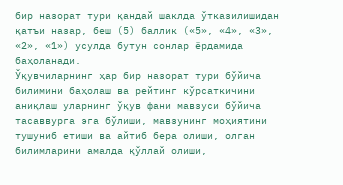бир назорат тури қандай шаклда ўтказилишидан қатъи назар, беш (5) баллик («5», «4», «3», «2», «1») усулда бутун сонлар ёрдамида баҳоланади.
Ўқувчиларнинг ҳар бир назорат тури бўйича билимини баҳолаш ва рейтинг кўрсаткичини аниқлаш уларнинг ўқув фани мавзуси бўйича тасаввурга эга бўлиши, мавзунинг моҳиятини тушуниб етиши ва айтиб бера олиши, олган билимларини амалда қўллай олиши,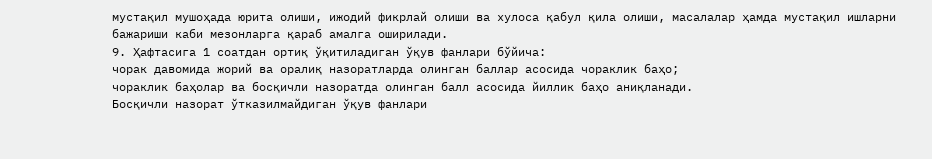мустақил мушоҳада юрита олиши, ижодий фикрлай олиши ва хулоса қабул қила олиши, масалалар ҳамда мустақил ишларни бажариши каби мезонларга қараб амалга оширилади.
9. Ҳафтасига 1 соатдан ортиқ ўқитиладиган ўқув фанлари бўйича:
чорак давомида жорий ва оралиқ назоратларда олинган баллар асосида чораклик баҳо;
чораклик баҳолар ва босқичли назоратда олинган балл асосида йиллик баҳо аниқланади.
Босқичли назорат ўтказилмайдиган ўқув фанлари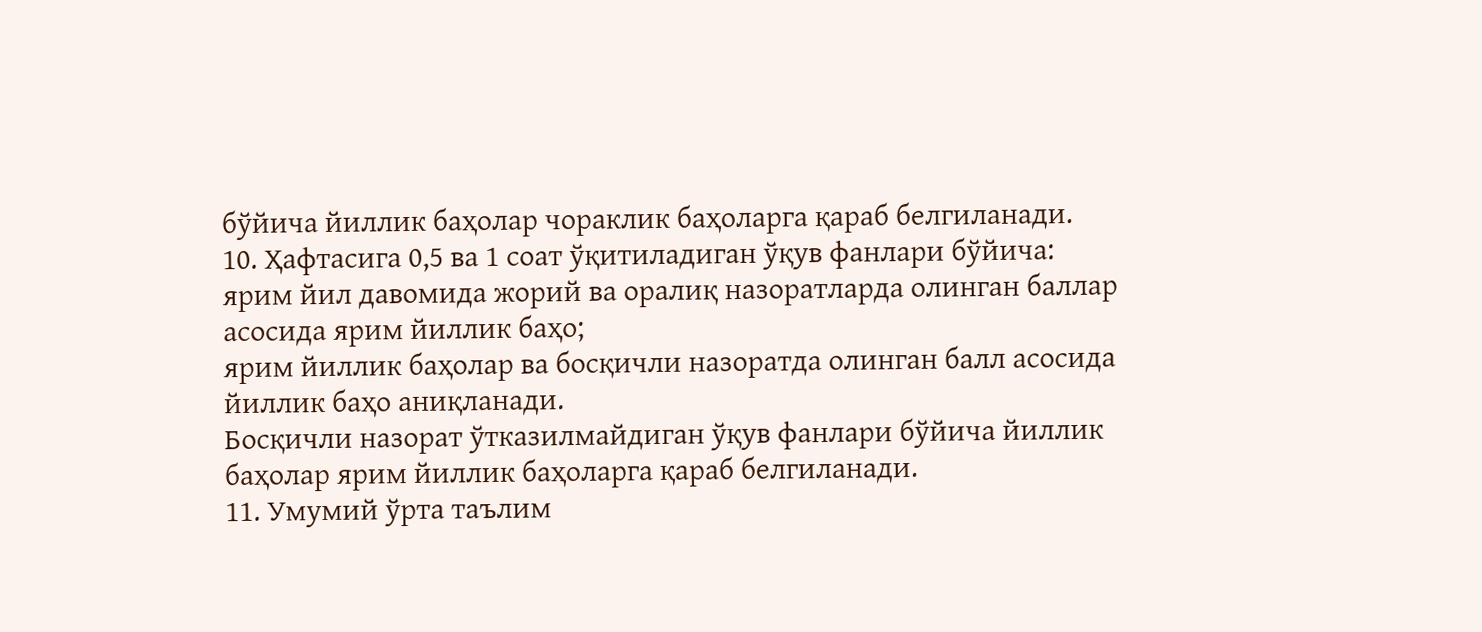бўйича йиллик баҳолар чораклик баҳоларга қараб белгиланади.
10. Ҳафтасига 0,5 ва 1 соат ўқитиладиган ўқув фанлари бўйича:
ярим йил давомида жорий ва оралиқ назоратларда олинган баллар асосида ярим йиллик баҳо;
ярим йиллик баҳолар ва босқичли назоратда олинган балл асосида йиллик баҳо аниқланади.
Босқичли назорат ўтказилмайдиган ўқув фанлари бўйича йиллик баҳолар ярим йиллик баҳоларга қараб белгиланади.
11. Умумий ўрта таълим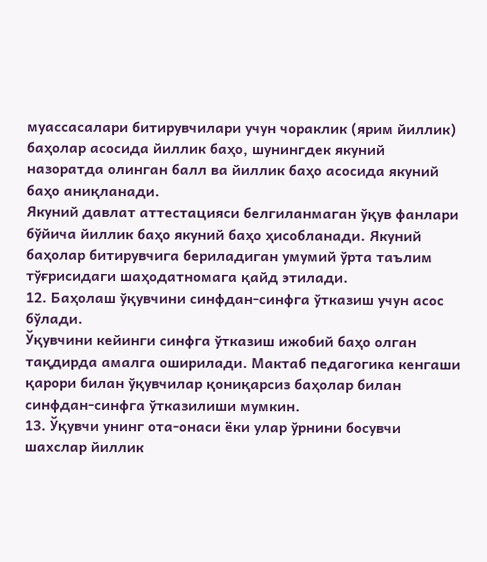муассасалари битирувчилари учун чораклик (ярим йиллик) баҳолар асосида йиллик баҳо, шунингдек якуний назоратда олинган балл ва йиллик баҳо асосида якуний баҳо аниқланади.
Якуний давлат аттестацияси белгиланмаган ўқув фанлари бўйича йиллик баҳо якуний баҳо ҳисобланади. Якуний баҳолар битирувчига бериладиган умумий ўрта таълим тўғрисидаги шаҳодатномага қайд этилади.
12. Баҳолаш ўқувчини синфдан-синфга ўтказиш учун асос бўлади.
Ўқувчини кейинги синфга ўтказиш ижобий баҳо олган тақдирда амалга оширилади. Мактаб педагогика кенгаши қарори билан ўқувчилар қониқарсиз баҳолар билан синфдан-синфга ўтказилиши мумкин.
13. Ўқувчи унинг ота-онаси ёки улар ўрнини босувчи шахслар йиллик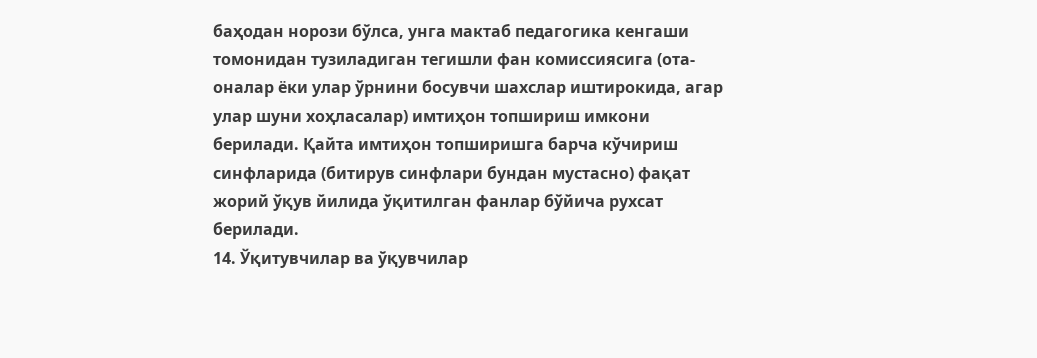баҳодан норози бўлса, унга мактаб педагогика кенгаши томонидан тузиладиган тегишли фан комиссиясига (ота-оналар ёки улар ўрнини босувчи шахслар иштирокида, агар улар шуни хоҳласалар) имтиҳон топшириш имкони берилади. Қайта имтиҳон топширишга барча кўчириш синфларида (битирув синфлари бундан мустасно) фақат жорий ўқув йилида ўқитилган фанлар бўйича рухсат берилади.
14. Ўқитувчилар ва ўқувчилар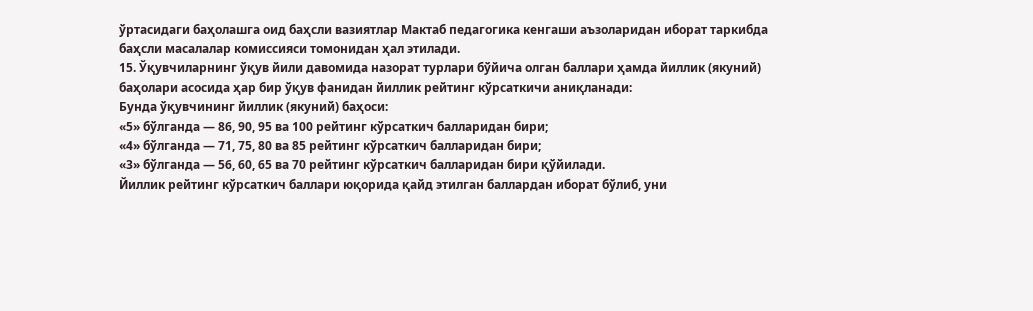ўртасидаги баҳолашга оид баҳсли вазиятлар Мактаб педагогика кенгаши аъзоларидан иборат таркибда баҳсли масалалар комиссияси томонидан ҳал этилади.
15. Ўқувчиларнинг ўқув йили давомида назорат турлари бўйича олган баллари ҳамда йиллик (якуний) баҳолари асосида ҳар бир ўқув фанидан йиллик рейтинг кўрсаткичи аниқланади:
Бунда ўқувчининг йиллик (якуний) баҳоси:
«5» бўлганда — 86, 90, 95 ва 100 рейтинг кўрсаткич балларидан бири;
«4» бўлганда — 71, 75, 80 ва 85 рейтинг кўрсаткич балларидан бири;
«3» бўлганда — 56, 60, 65 ва 70 рейтинг кўрсаткич балларидан бири қўйилади.
Йиллик рейтинг кўрсаткич баллари юқорида қайд этилган баллардан иборат бўлиб, уни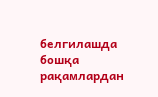белгилашда бошқа рақамлардан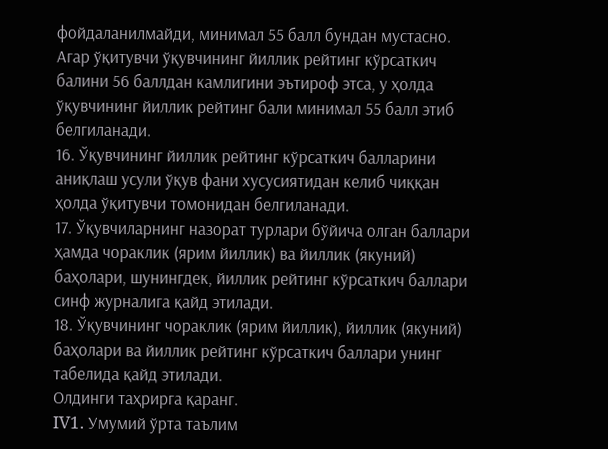фойдаланилмайди, минимал 55 балл бундан мустасно.
Агар ўқитувчи ўқувчининг йиллик рейтинг кўрсаткич балини 56 баллдан камлигини эътироф этса, у ҳолда ўқувчининг йиллик рейтинг бали минимал 55 балл этиб белгиланади.
16. Ўқувчининг йиллик рейтинг кўрсаткич балларини аниқлаш усули ўқув фани хусусиятидан келиб чиққан ҳолда ўқитувчи томонидан белгиланади.
17. Ўқувчиларнинг назорат турлари бўйича олган баллари ҳамда чораклик (ярим йиллик) ва йиллик (якуний) баҳолари, шунингдек, йиллик рейтинг кўрсаткич баллари синф журналига қайд этилади.
18. Ўқувчининг чораклик (ярим йиллик), йиллик (якуний) баҳолари ва йиллик рейтинг кўрсаткич баллари унинг табелида қайд этилади.
Олдинги таҳрирга қаранг.
IV1. Умумий ўрта таълим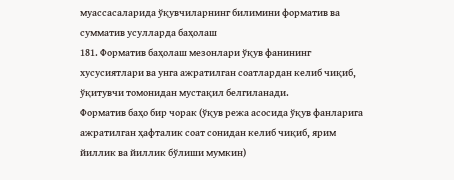муассасаларида ўқувчиларнинг билимини форматив ва сумматив усулларда баҳолаш
181. Форматив баҳолаш мезонлари ўқув фанининг хусусиятлари ва унга ажратилган соатлардан келиб чиқиб, ўқитувчи томонидан мустақил белгиланади.
Форматив баҳо бир чорак (ўқув режа асосида ўқув фанларига ажратилган ҳафталик соат сонидан келиб чиқиб, ярим йиллик ва йиллик бўлиши мумкин)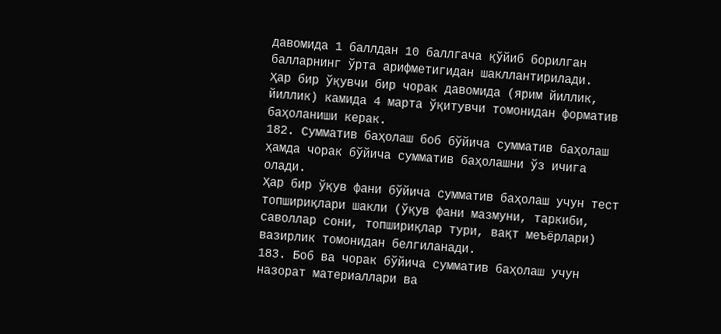давомида 1 баллдан 10 баллгача қўйиб борилган балларнинг ўрта арифметигидан шакллантирилади.
Ҳар бир ўқувчи бир чорак давомида (ярим йиллик, йиллик) камида 4 марта ўқитувчи томонидан форматив баҳоланиши керак.
182. Сумматив баҳолаш боб бўйича сумматив баҳолаш ҳамда чорак бўйича сумматив баҳолашни ўз ичига олади.
Ҳар бир ўқув фани бўйича сумматив баҳолаш учун тест топшириқлари шакли (ўқув фани мазмуни, таркиби, саволлар сони, топшириқлар тури, вақт меъёрлари) вазирлик томонидан белгиланади.
183. Боб ва чорак бўйича сумматив баҳолаш учун назорат материаллари ва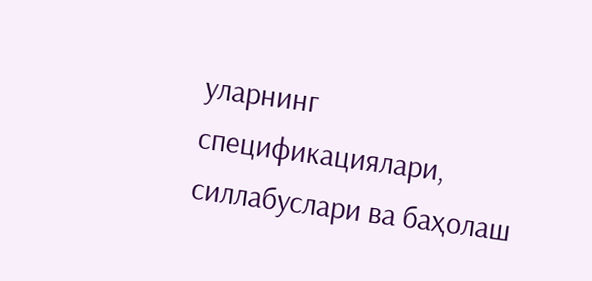уларнинг спецификациялари, силлабуслари ва баҳолаш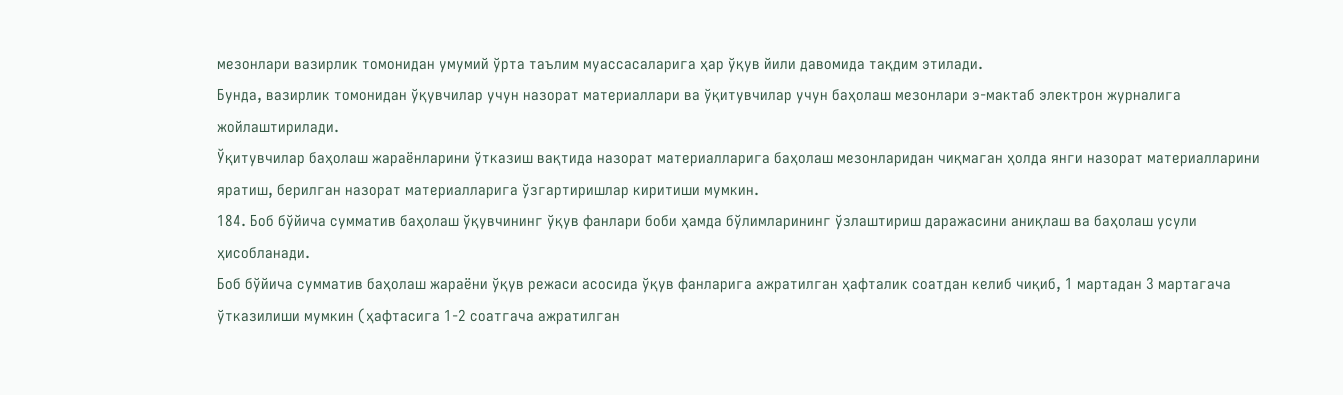мезонлари вазирлик томонидан умумий ўрта таълим муассасаларига ҳар ўқув йили давомида тақдим этилади.
Бунда, вазирлик томонидан ўқувчилар учун назорат материаллари ва ўқитувчилар учун баҳолаш мезонлари э-мактаб электрон журналига жойлаштирилади.
Ўқитувчилар баҳолаш жараёнларини ўтказиш вақтида назорат материалларига баҳолаш мезонларидан чиқмаган ҳолда янги назорат материалларини яратиш, берилган назорат материалларига ўзгартиришлар киритиши мумкин.
184. Боб бўйича сумматив баҳолаш ўқувчининг ўқув фанлари боби ҳамда бўлимларининг ўзлаштириш даражасини аниқлаш ва баҳолаш усули ҳисобланади.
Боб бўйича сумматив баҳолаш жараёни ўқув режаси асосида ўқув фанларига ажратилган ҳафталик соатдан келиб чиқиб, 1 мартадан 3 мартагача ўтказилиши мумкин (ҳафтасига 1-2 соатгача ажратилган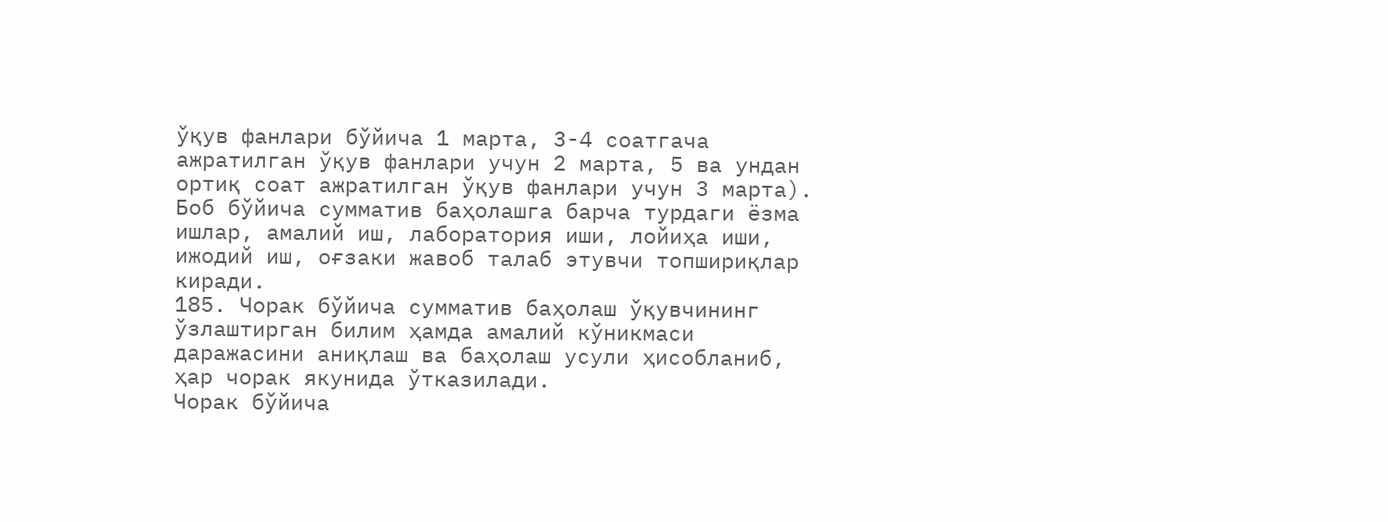ўқув фанлари бўйича 1 марта, 3-4 соатгача ажратилган ўқув фанлари учун 2 марта, 5 ва ундан ортиқ соат ажратилган ўқув фанлари учун 3 марта). Боб бўйича сумматив баҳолашга барча турдаги ёзма ишлар, амалий иш, лаборатория иши, лойиҳа иши, ижодий иш, оғзаки жавоб талаб этувчи топшириқлар киради.
185. Чорак бўйича сумматив баҳолаш ўқувчининг ўзлаштирган билим ҳамда амалий кўникмаси даражасини аниқлаш ва баҳолаш усули ҳисобланиб, ҳар чорак якунида ўтказилади.
Чорак бўйича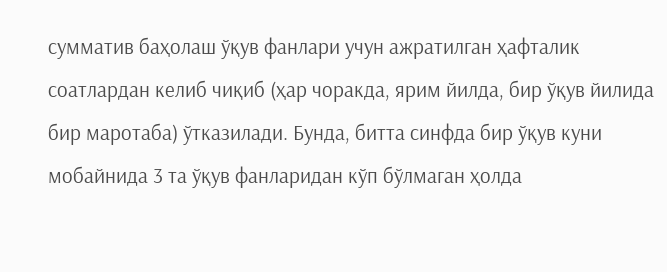сумматив баҳолаш ўқув фанлари учун ажратилган ҳафталик соатлардан келиб чиқиб (ҳар чоракда, ярим йилда, бир ўқув йилида бир маротаба) ўтказилади. Бунда, битта синфда бир ўқув куни мобайнида 3 та ўқув фанларидан кўп бўлмаган ҳолда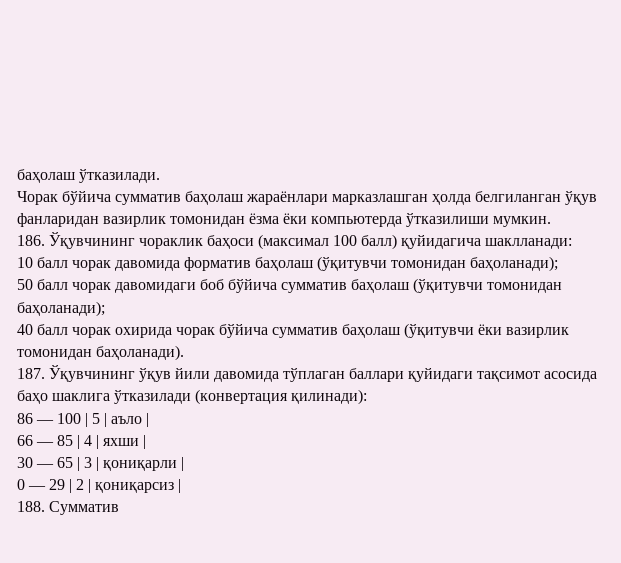баҳолаш ўтказилади.
Чорак бўйича сумматив баҳолаш жараёнлари марказлашган ҳолда белгиланган ўқув фанларидан вазирлик томонидан ёзма ёки компьютерда ўтказилиши мумкин.
186. Ўқувчининг чораклик баҳоси (максимал 100 балл) қуйидагича шаклланади:
10 балл чорак давомида форматив баҳолаш (ўқитувчи томонидан баҳоланади);
50 балл чорак давомидаги боб бўйича сумматив баҳолаш (ўқитувчи томонидан баҳоланади);
40 балл чорак охирида чорак бўйича сумматив баҳолаш (ўқитувчи ёки вазирлик томонидан баҳоланади).
187. Ўқувчининг ўқув йили давомида тўплаган баллари қуйидаги тақсимот асосида баҳо шаклига ўтказилади (конвертация қилинади):
86 — 100 | 5 | аъло |
66 — 85 | 4 | яхши |
30 — 65 | 3 | қониқарли |
0 — 29 | 2 | қониқарсиз |
188. Сумматив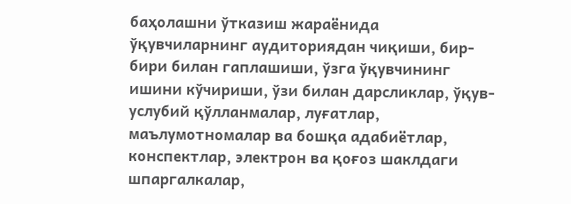баҳолашни ўтказиш жараёнида ўқувчиларнинг аудиториядан чиқиши, бир-бири билан гаплашиши, ўзга ўқувчининг ишини кўчириши, ўзи билан дарсликлар, ўқув-услубий қўлланмалар, луғатлар, маълумотномалар ва бошқа адабиётлар, конспектлар, электрон ва қоғоз шаклдаги шпаргалкалар,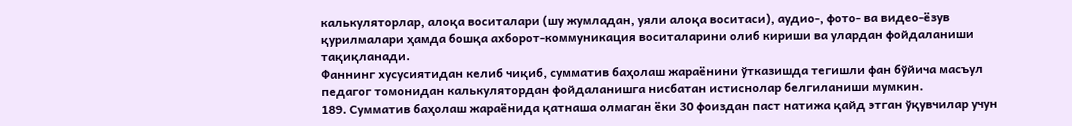калькуляторлар, алоқа воситалари (шу жумладан, уяли алоқа воситаси), аудио-, фото- ва видео-ёзув қурилмалари ҳамда бошқа ахборот-коммуникация воситаларини олиб кириши ва улардан фойдаланиши тақиқланади.
Фаннинг хусусиятидан келиб чиқиб, сумматив баҳолаш жараёнини ўтказишда тегишли фан бўйича масъул педагог томонидан калькулятордан фойдаланишга нисбатан истиснолар белгиланиши мумкин.
189. Сумматив баҳолаш жараёнида қатнаша олмаган ёки 30 фоиздан паст натижа қайд этган ўқувчилар учун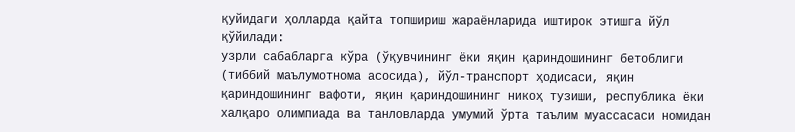қуйидаги ҳолларда қайта топшириш жараёнларида иштирок этишга йўл қўйилади:
узрли сабабларга кўра (ўқувчининг ёки яқин қариндошининг бетоблиги (тиббий маълумотнома асосида), йўл-транспорт ҳодисаси, яқин қариндошининг вафоти, яқин қариндошининг никоҳ тузиши, республика ёки халқаро олимпиада ва танловларда умумий ўрта таълим муассасаси номидан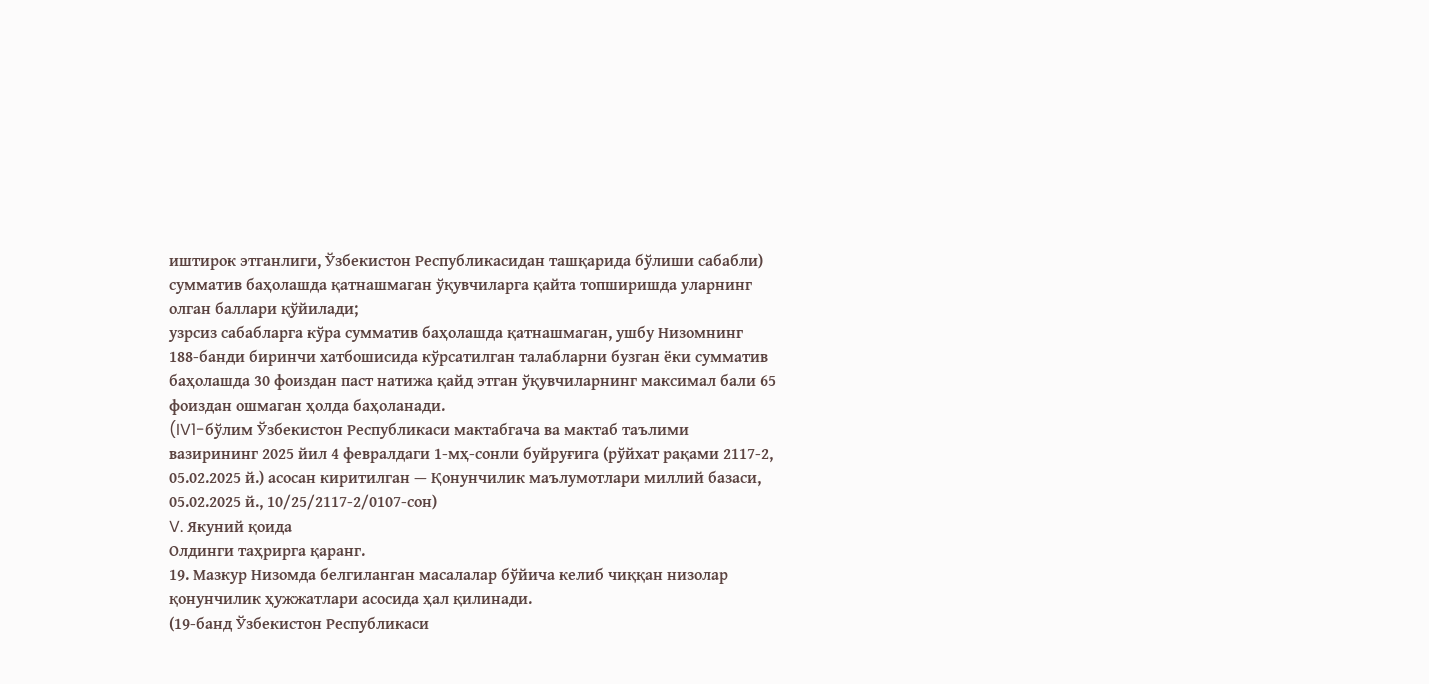иштирок этганлиги, Ўзбекистон Республикасидан ташқарида бўлиши сабабли) сумматив баҳолашда қатнашмаган ўқувчиларга қайта топширишда уларнинг олган баллари қўйилади;
узрсиз сабабларга кўра сумматив баҳолашда қатнашмаган, ушбу Низомнинг 188-банди биринчи хатбошисида кўрсатилган талабларни бузган ёки сумматив баҳолашда 30 фоиздан паст натижа қайд этган ўқувчиларнинг максимал бали 65 фоиздан ошмаган ҳолда баҳоланади.
(IV1-бўлим Ўзбекистон Республикаси мактабгача ва мактаб таълими вазирининг 2025 йил 4 февралдаги 1-мҳ-сонли буйруғига (рўйхат рақами 2117-2, 05.02.2025 й.) асосан киритилган — Қонунчилик маълумотлари миллий базаси, 05.02.2025 й., 10/25/2117-2/0107-сон)
V. Якуний қоида
Олдинги таҳрирга қаранг.
19. Мазкур Низомда белгиланган масалалар бўйича келиб чиққан низолар қонунчилик ҳужжатлари асосида ҳал қилинади.
(19-банд Ўзбекистон Республикаси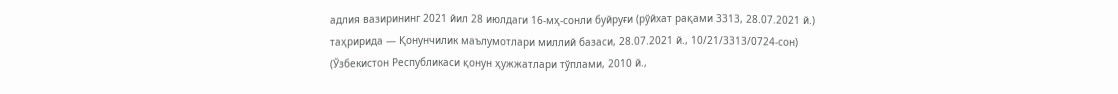адлия вазирининг 2021 йил 28 июлдаги 16-мҳ-сонли буйруғи (рўйхат рақами 3313, 28.07.2021 й.) таҳририда — Қонунчилик маълумотлари миллий базаси, 28.07.2021 й., 10/21/3313/0724-сон)
(Ўзбекистон Республикаси қонун ҳужжатлари тўплами, 2010 й.,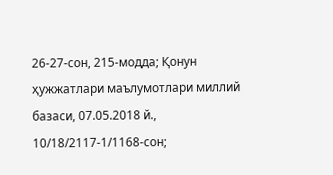26-27-сон, 215-модда; Қонун ҳужжатлари маълумотлари миллий базаси, 07.05.2018 й., 10/18/2117-1/1168-сон;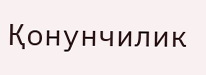Қонунчилик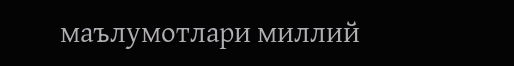маълумотлари миллий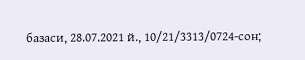базаси, 28.07.2021 й., 10/21/3313/0724-сон;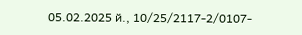05.02.2025 й., 10/25/2117-2/0107-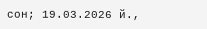сон; 19.03.2026 й.,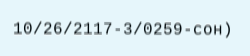10/26/2117-3/0259-сон)